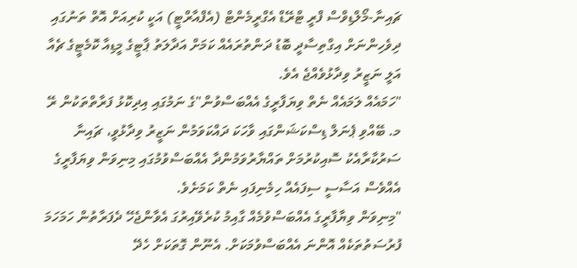ޗައިނާ-މޯލްޑިވްސް ފްރީ ޓްރޭޑް އެގްރީމެންޓް (އެފްއާރްޓީ) އަކީ ކުރިއަށް އޮތް ތަނުގައި ދިވެހިންނަށް އިގްތިސާދީ ބޮޑު ދަންތުރައެއް ކަމަށް އަދާލަތު ޕާޓީގެ މީޑިއާ ކޮމެޓީގެ ޗެއާ އަލީ ނަޒީރު ވިދާޅުވެއްޖެ އެވެ.
"ހަމައެއް ލަމައެއް ނެތް ވިޔަފާރީގެ އެއްބަސްވުން"ގެ ނަމުގައި އިދިކޮޅު ފަރާތްތަކުން ރޭ މ. ބޭއްވި ޕެނަލް ޑިސްކަޝަންގައި ވާހަކަ ދައްކަވަމުން ނަޒީރު ވިދާޅުވީ، ޗައިނާ ސަރުކާރާއެކު ސޮއިކުރުމަށް ތައްޔާރުވަމުންދާ އެއްބަސްވުމުގައި މިނިވަން ވިޔަފާރީގެ އެއްވެސް އަސާސީ ސިފައެއް ހިމެނިފައި ނެތް ކަމަށެވެ.
"މިނިވަން ވިޔާފާރީގެ އެއްބަސްވުމެއް ގާއިމު ކުރެވޭއިރުގަ އެވާންޖެހޭ ދެފަރާތުން ހަމަހަމަ ފުރުސަތުތަކެއް އޮންނަ އެއްބަސްވުމަކަށް. އެނޫން ގޮތަކަށް ހެދޭ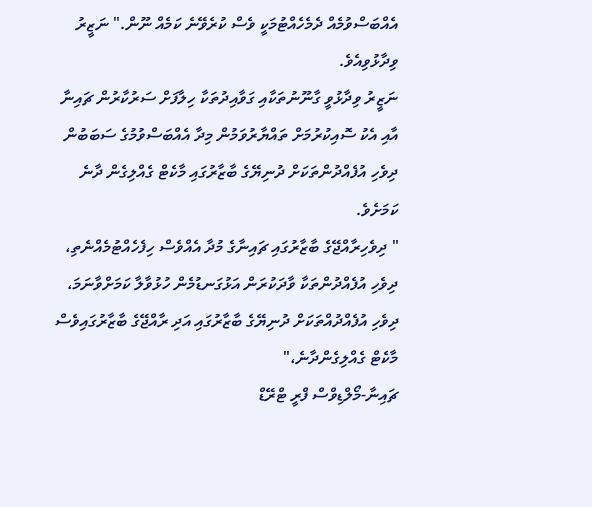އެއްބަސްވުމެއް ދެމެހެއްޓުމަކީ ވެސް ކުރެވޭނެ ކަމެއް ނޫން." ނަޒީރު ވިދާޅުވިއެވެ.
ނަޒީރު ވިދާޅުވީ ގާނޫނުތަކާއި ގަވާއިދުތަކާ ހިލާފަށް ސަރުކާރުން ޗައިނާ އާއި އެކު ސޮއިކުރުމަށް ތައްޔާރުވަމުން މިދާ އެއްބަސްވުމުގެ ސަބަބުން ދިވެހި އުފެއްދުންތަކަށް ދުނިޔޭގެ ބާޒާރުގައި މާކެޓް ގެއްލިގެން ދާނެ ކަމަށެވެ.
" ދިވެހިރާއްޖޭގެ ބާޒާރުގައި ޗައިނާގެ މުދާ އެއްވެސް ހިފެހެއްޓުމެއްނެތި، ދިވެހި އުފެއްދުންތަކާ ވާދަކުރަން އަޅުގަނޑުމެން ހުޅުވާލާ ކަމަށްވާނަމަ، ދިވެހި އުފެއްދުއްތަކަށް ދުނިޔޭގެ ބާޒާރުގައި އަދި ރާއްޖޭގެ ބާޒާރުގައިވެސް މާކެޓް ގެއްލިގެންދާނެ،"
ޗައިނާ-މޯލްޑިވްސް ފްރީ ޓްރޭޑް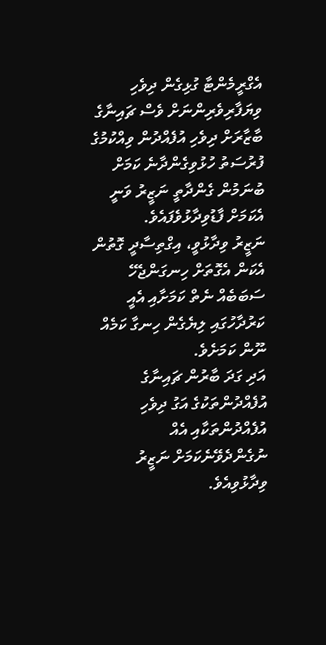އެގްރީމެންޓާ ގުޅިގެން ދިވެހި ވިޔަފާރިވެރިންނަށް ވެސް ޗައިނާގެ ބާޒާރަށް ދިވެހި އުފެއްދުން ވިއްކުމުގެ ފުރުސަތު ހުޅުވިގެންދާނެ ކަމަށް ބުނަމުން ގެންދާތީ ނަޒީރު ވަނީ އެކަމަށް ފާޑުވިދާޅުވެފައެވެ.
ނަޒީރު ވިދާޅުވީ، އިގްތިސާދީ ގޮތުން އެކަން އެގޮތަށް ހިނގަންޖެހޭ ސަބަބެއް ނެތް ކަމަށާއި އެއީ ކަރުދާހުގައި ލިޔެގެން ހިނގާ ކަމެއް ނޫން ކަމަށެވެ.
އަދި ގަދަ ބާރުން ޗައިނާގެ އުފެއްދުންތަކުގެ އަގު ދިވެހި އުފެއްދުންތަކާއި އެއް ނުގެންދެވޭނެކަމަށް ނަޒީރު ވިދާޅުވިއެވެ.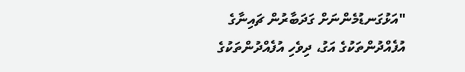"އަޅުގަނޑުމެންނަށް ގަދަބާރުން ޗައިނާގެ އުފެއްދުންތަކުގެ އަގު، ދިވެހި އުފެއްދުންތަކުގެ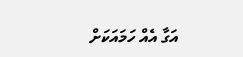އަގާ އެއް ހަމައަކަށް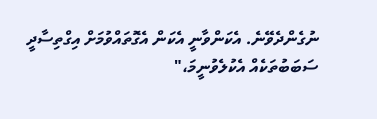ނުގެންދެވޭނެ. އެކަންވާނީ އެކަން އެގޮތައްވުމަށް އިގްތިސާދީ ސަބަބުތަކެއް އެކުލެވުނީމަ،"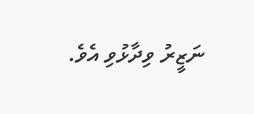ނަޒީރު ވިދާޅުވި އެވެ.